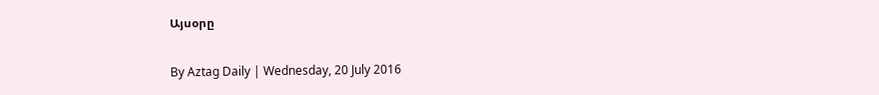Այսօրը

By Aztag Daily | Wednesday, 20 July 2016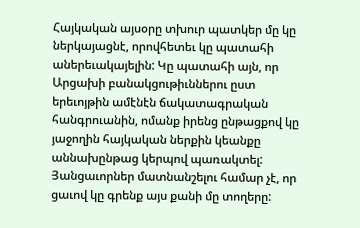Հայկական այսօրը տխուր պատկեր մը կը ներկայացնէ, որովհետեւ կը պատահի աներեւակայելին: Կը պատահի այն, որ Արցախի բանակցութիւններու ըստ երեւոյթին ամէնէն ճակատագրական հանգրուանին, ոմանք իրենց ընթացքով կը յաջողին հայկական ներքին կեանքը աննախընթաց կերպով պառակտել: Յանցաւորներ մատնանշելու համար չէ, որ ցաւով կը գրենք այս քանի մը տողերը: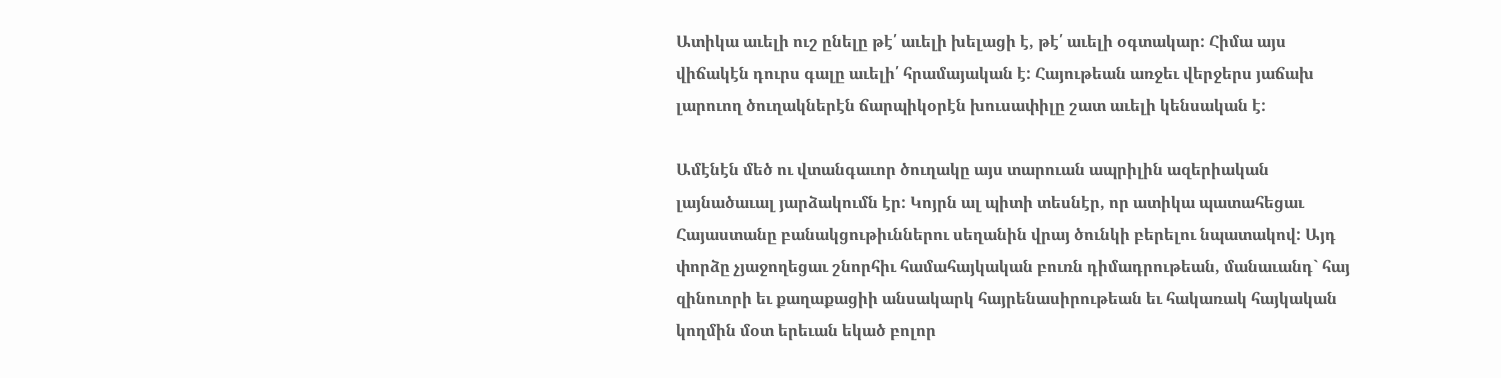Ատիկա աւելի ուշ ընելը թէ՛ աւելի խելացի է, թէ՛ աւելի օգտակար: Հիմա այս վիճակէն դուրս գալը աւելի՛ հրամայական է: Հայութեան առջեւ վերջերս յաճախ լարուող ծուղակներէն ճարպիկօրէն խուսափիլը շատ աւելի կենսական է:

Ամէնէն մեծ ու վտանգաւոր ծուղակը այս տարուան ապրիլին ազերիական լայնածաւալ յարձակումն էր: Կոյրն ալ պիտի տեսնէր, որ ատիկա պատահեցաւ Հայաստանը բանակցութիւններու սեղանին վրայ ծունկի բերելու նպատակով: Այդ փորձը չյաջողեցաւ շնորհիւ համահայկական բուռն դիմադրութեան, մանաւանդ` հայ զինուորի եւ քաղաքացիի անսակարկ հայրենասիրութեան եւ հակառակ հայկական կողմին մօտ երեւան եկած բոլոր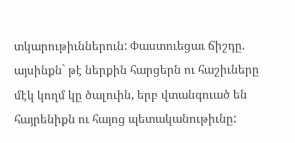տկարութիւններուն: Փաստուեցաւ ճիշդը. այսինքն` թէ ներքին հարցերն ու հաշիւները մէկ կողմ կը ծալուին, երբ վտանգուած են հայրենիքն ու հայոց պետականութիւնը: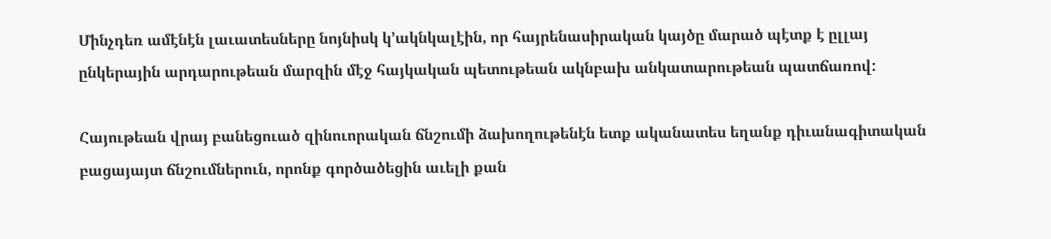Մինչդեռ ամէնէն լաւատեսները նոյնիսկ կ’ակնկալէին, որ հայրենասիրական կայծը մարած պէտք է ըլլայ ընկերային արդարութեան մարզին մէջ հայկական պետութեան ակնբախ անկատարութեան պատճառով:

Հայութեան վրայ բանեցուած զինուորական ճնշումի ձախողութենէն ետք ականատես եղանք դիւանագիտական բացայայտ ճնշումներուն, որոնք գործածեցին աւելի քան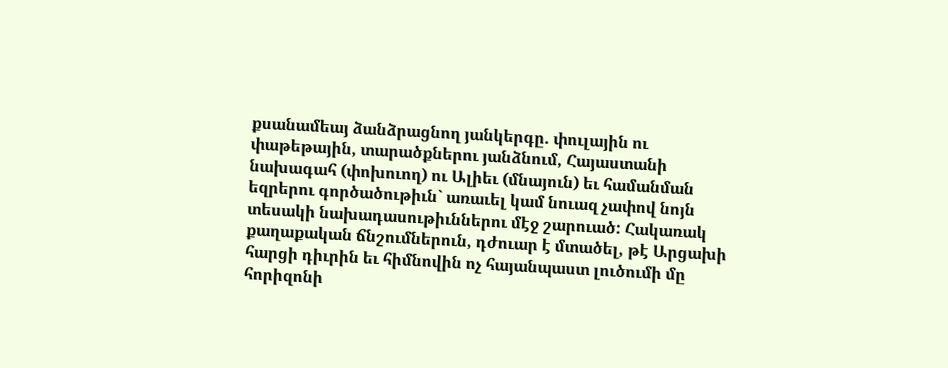քսանամեայ ձանձրացնող յանկերգը. փուլային ու փաթեթային, տարածքներու յանձնում, Հայաստանի նախագահ (փոխուող) ու Ալիեւ (մնայուն) եւ համանման եզրերու գործածութիւն` առաւել կամ նուազ չափով նոյն տեսակի նախադասութիւններու մէջ շարուած: Հակառակ քաղաքական ճնշումներուն, դժուար է մտածել, թէ Արցախի հարցի դիւրին եւ հիմնովին ոչ հայանպաստ լուծումի մը հորիզոնի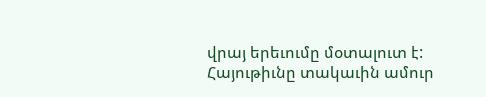վրայ երեւումը մօտալուտ է: Հայութիւնը տակաւին ամուր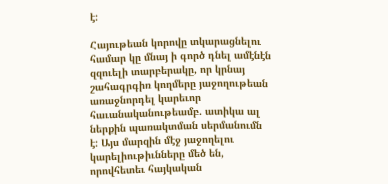է:

Հայութեան կորովը տկարացնելու համար կը մնայ ի գործ դնել ամէնէն զզուելի տարբերակը, որ կրնայ շահագրգիռ կողմերը յաջողութեան առաջնորդել կարեւոր հաւանականութեամբ. ատիկա ալ ներքին պառակտման սերմանումն է: Այս մարզին մէջ յաջողելու կարելիութիւնները մեծ են, որովհետեւ հայկական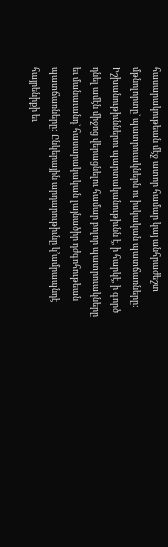հասարակութեան մէջ ատոր համար կայ անհրաժեշտ մթնոլորտը` պատրուակներն ու իսկական պատճառները: Իշխանութիւններու պարտականութիւնն է, ի հարկէ, ի գործ դնել ամէն միջոց վերացնելու համար բոլոր պատրուակները եւ մանաւանդ` հասարակական լայնածիր դժգոհութեան պատճառները: Ընկերային արդարութիւնը կ’ամրապնդէ հայրենիքի եւ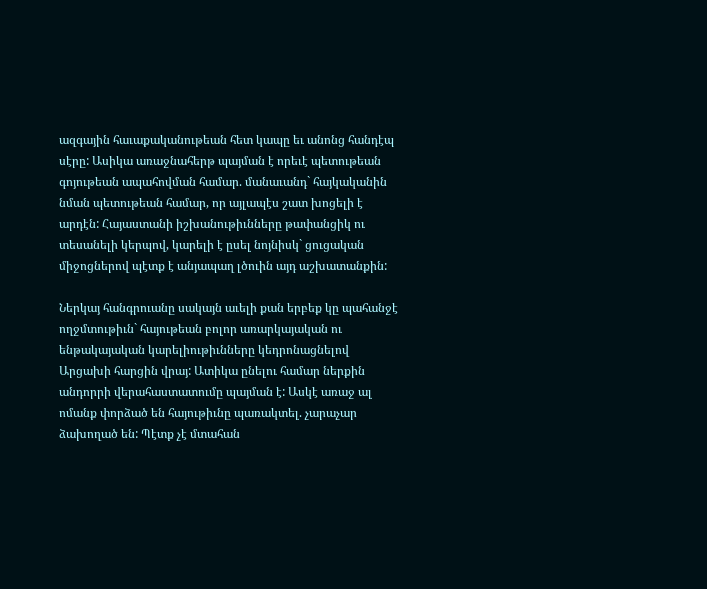ազգային հաւաքականութեան հետ կապը եւ անոնց հանդէպ սէրը: Ասիկա առաջնահերթ պայման է որեւէ պետութեան գոյութեան ապահովման համար. մանաւանդ` հայկականին նման պետութեան համար, որ այլապէս շատ խոցելի է արդէն: Հայաստանի իշխանութիւնները թափանցիկ ու տեսանելի կերպով, կարելի է ըսել նոյնիսկ` ցուցական միջոցներով պէտք է անյապաղ լծուին այդ աշխատանքին:

Ներկայ հանգրուանը սակայն աւելի քան երբեք կը պահանջէ ողջմտութիւն` հայութեան բոլոր առարկայական ու ենթակայական կարելիութիւնները կեդրոնացնելով Արցախի հարցին վրայ: Ատիկա ընելու համար ներքին անդորրի վերահաստատումը պայման է: Ասկէ առաջ ալ ոմանք փորձած են հայութիւնը պառակտել. չարաչար ձախողած են: Պէտք չէ մտահան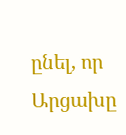ընել, որ Արցախը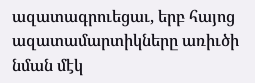ազատագրուեցաւ, երբ հայոց ազատամարտիկները առիւծի նման մէկ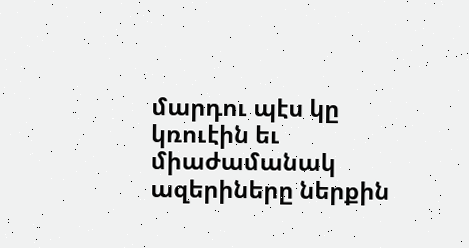մարդու պէս կը կռուէին եւ միաժամանակ ազերիները ներքին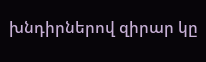խնդիրներով զիրար կը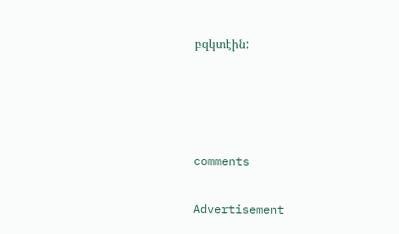բզկտէին:




comments

Advertisement